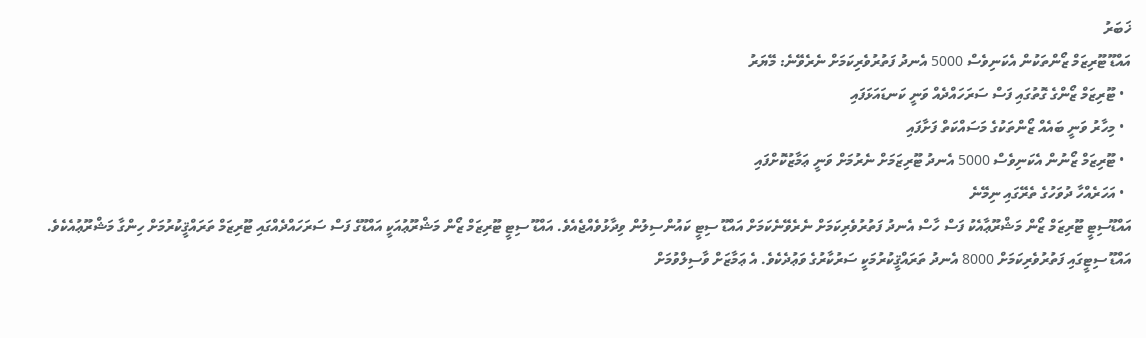ޚަބަރު
އައްޑޫ ޓޫރިޒަމް ޒޯންތަކުން އެކަނިވެސް 5000 އެނދު ފަތުރުވެރިކަމަށް ނެރެވޭނެ: މޭޔަރު
  • ޓޫރިޒަމް ޒޯންގެ ގޮތުގައި ފަސް ސަރަހައްދެއް ވަނީ ކަނޑައަޅަފައި
  • މިހާރު ވަނީ ބައެއް ޒޯންތަކުގެ މަސައްކަތް ފަށާފައި
  • ޓޫރިޒަމް ޒޯނުން އެކަނިވެސް 5000 އެނދު ޓޫރިޒަމަށް ނެރުމަށް ވަނީ ޢަމާޒުކޮށްފައި
  • އަހަރެއްހާ ދުވަހުގެ ތެރޭގައި ނިމޭނެ
އައްޑޫސިޓީ ޓޫރިޒަމް ޒޯން މަޝްރޫޢާއެކު ފަސް ހާސް އެނދު ފަތުރުވެރިކަމަށް ނެރެވޭނެކަމަށް އައްޑޫ ސިޓީ ކައުންސިލުން ވިދާޅުވެއްޖެއެވެ. އައްޑޫ ސިޓީ ޓޫރިޒަމް ޒޯން މަޝްރޫޢުއަކީ އައްޑޫގެ ފަސް ސަރަހައްދެއްގައި ޓޫރިޒަމް ތަރައްޤީކުރުމަށް ހިންގާ މަޝްރޫޢުއެކެވެ.
އައްޑޫ ސިޓީގައި ފަތުރުވެރިކަމަށް 8000 އެނދު ތަރައްޤީކުރުމަކީ ސަރުކާރުގެ ވަޢުދެކެވެ. އެ ޢަމާޒަށް ވާސިލްވުމަށް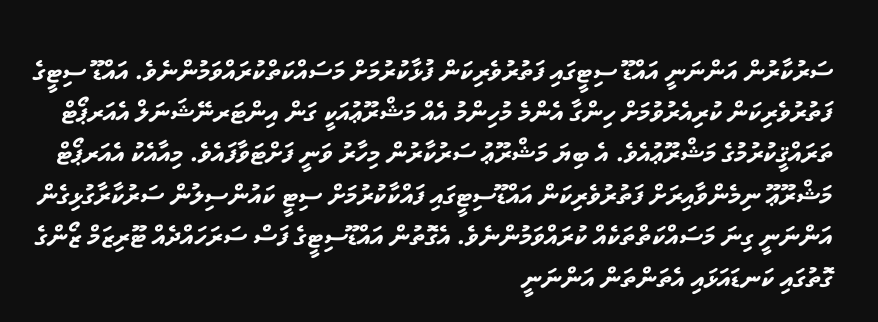ސަރުކާރުން އަންނަނީ އައްޑޫ ސިޓީގައި ފަތުރުވެރިކަން ފުޅާކުރުމަށް މަސައްކަތްކުރައްވަމުންނެވެ. އައްޑޫ ސިޓީގެ ފަތުރުވެރިކަން ކުރިއެރުވުމަށް ހިންގާ އެންމެ މުހިންމު އެއް މަޝްރޫޢުއަކީ ގަން އިންޓަރނޭޝަނަލް އެއަރޕޯޓް ތަރައްޤީކުރުމުގެ މަޝްރޫޢުއެވެ. އެ ބިޔަ މަޝްރޫޢު ސަރުކާރުން މިހާރު ވަނީ ފަށްޓަވާފައެވެ. މިއާއެކު އެއަރޕޯޓް މަޝްރޫޢޫ ނިމެންވާއިރަށް ފަތުރުވެރިކަން އައްޑޫސިޓީގައި ފައްކާކުރުމަށް ސިޓީ ކައުންސިލުން ސަރުކާރާގުޅިގެން އަންނަނީ ގިނަ މަސައްކަތްތަކެއް ކުރައްވަމުންނެވެ. އެގޮތުން އައްޑޫސިޓީގެ ފަސް ސަރަހައްދެއް ޓޫރިޒަމް ޒޯންގެ ގޮތުގައި ކަނޑައަޅައި އެތަންތަން އަންނަނީ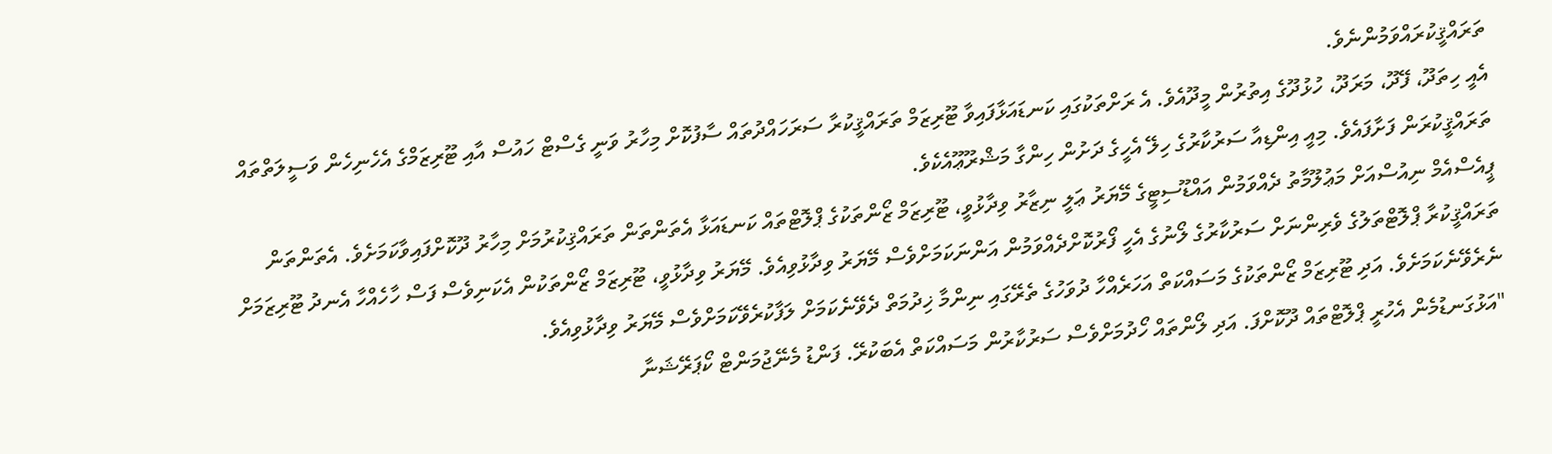ތަރައްޤީކުރައްވަމުންނެވެ.
އެއީ ހިތަދޫ، ފޭދޫ، މަރަދޫ، ހުޅުދޫގެ އިތުރުން މީދޫއެވެ. އެ ރަށްތަކުގައި ކަނޑައަޅާފައިވާ ޓޫރިޒަމް ތަރައްޤީކުރާ ސަރަހައްދުތައް ސާފުކޮށް މިހާރު ވަނީ ގެސްޓް ހައުސް އާއި ޓޫރިޒަމްގެ އެހެނިހެން ވަސީލަތްތައް ތަރައްޤީކުރަން ފަށާފައެވެ. މިއީ އިންޑިއާ ސަރުކާރުގެ ހިލޭ އެހީގެ ދަށުން ހިންގާ މަޝްރޫޢޫއެކެވެ.
ޕީއެސްއެމް ނިއުސްއަށް މަޢުލޫމާތު ދެއްވަމުން އައްޑޫސިޓީގެ މޭޔަރު ޢަލީ ނިޒާރު ވިދާޅުވީ، ޓޫރިޒަމް ޒޯންތަކުގެ ޕްލޮޓްތައް ކަނޑައަޅާ އެތަންތަން ތަރައްޤިކުރުމަށް މިހާރު ދޫކޮށްފައިވާކަމަށެވެ. އެތަންތަން ތަރައްޤީކުރާ ޕްލޮޓްތަލުގެ ވެރިންނަށް ސަރުކާރުގެ ލޯނުގެ އެހީ ފޯރުކޮށްދެއްވަމުން އަންނަކަމަށްވެސް މޭޔަރު ވިދާޅުވިއެވެ. މޭޔަރު ވިދާޅުވީ، ޓޫރިޒަމް ޒޯންތަކުން އެކަނިވެސް ފަސް ހާހެއްހާ އެނދު ޓޫރިޒަމަށް ނެރެވޭނެކަމަށެވެ. އަދި ޓޫރިޒަމް ޒޯންތަކުގެ މަސައްކަތް އަހަރެއްހާ ދުވަހުގެ ތެރޭގައި ނިންމާ ޚިދުމަތް ދެވޭނެކަމަށް ލަފާކުރެވޭކަމަށްވެސް މޭޔަރު ވިދާޅުވިއެވެ.
"އަޅުގަނޑުމެން އެހުރީ ޕްލޮޓްތައް ދޫކޮށްފަ. އަދި ލޯންތައް ހޯދުމަށްވެސް ސަރުކާރުން މަސައްކަތް އެބަކުރޭ. ފަންޑު މެނޭޖުމަންޓް ކޯޕަރޭޝަނާ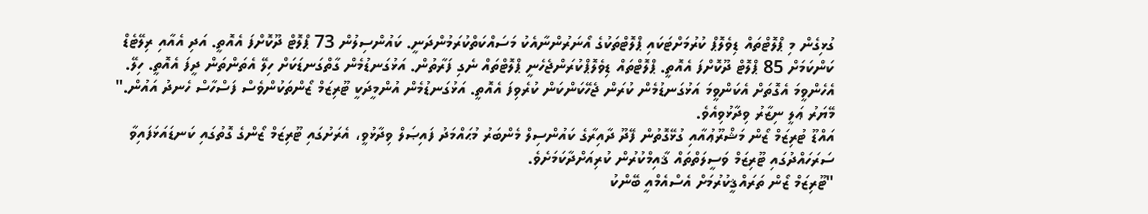ގުޅިގެން މި ޕްލޮޓްތައް ޑިވެލޮޕް ކުރުމަށްޓަކައި ޕްލޮޓްތަކުގެ އޯނަރުންނާއެކު މަސައްކަތްކުރަމުންދަނީ. ކައުންސިލުން 73 ޕްލޮޓް ދޫކޮށްފަ އެއޮތީ. އަދި އެއާއި ރިލޭޓެޑް ކަންކަމަށް 85 ޕްލޮޓް ދޫކޮށްފަ އެއޮތީ. ޕްލޮޓްތައް ޑިވެލޮޕްކުރަންޖެހެނީ ޕްލޮޓްތައް ނެގި ފަރާތުން. އަޅުގަނޑުމެން ގާތްގަނޑަކަށް ހިލޭ އެތަންތަން ދީފަ އެއޮތީ. ހިލޭ. އެހެންވީމަ އެގޮތަށް އެކަންވީމަ އަޅުގަނޑުމެން ކުރަން ޖެހޭކަންކަން ކުރެވިފަ އެއޮތީ. އަޅުގަނޑުމެން އުންމީދަކީ ޓޫރިޒަމް ޒޯންތަކުންވެސް ފަސްހާސް ހެނދު އައުން." މޭޔަރު ޢަލީ ނިޒާރު ވިދާޅުވިއެވެ.
އައްޑޫ ޓުރިޒަމް ޒޯން މަޝްރޫޢުއާއި ގުޅޭގޮތުން ފޭދޫ ދާއިރާގެ ކައުންސިލް މެންބަރު މުޙައްމަދު ފައިޞަލް ވިދާޅުވީ، އެރަށުގައި ޓޫރިޒަމް ޒޯންގެ ގޮތުގައި ކަނޑައަޅަފައިވާ ސަރަހައްދުގައި ޓޫރިޒަމް ވަސީލަތްތައް ޤާއިމްކުރުން ކުރިއަށްދާކަމަށެވެ.
"ޓޫރިޒަމް ޒޯން ތަރައްޤީކުރުމަށް އެސްއެމްއީ ބޭންކު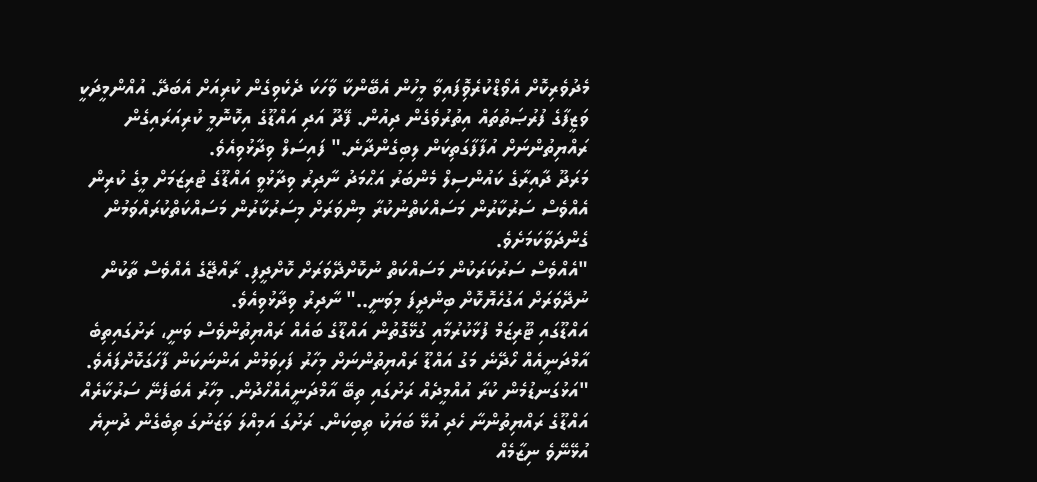މެދުވެރިކޮށް އެވޯޑްކުރެވިޮފައިވާ މީހުން އެބޭންކާ ވާހަކަ ދެކެވިގެން ކުރިއަށް އެބަދޭ. އުއްންމީދަކީ ވަޒީފާގެ ފުރުޞަތުތައް އިތުރުވެގެން ދިއުން. ފޭދޫ އަދި އައްޑޫގެ އިކޮނޮމީ ކުރިއަރައިގެން ރައްޔިތުންނަށް އުފާފާގަތިކަން ލިބިގެންދާނެ." ފައިސަލް ވިދާޅުވިއެވެ.
މަރަދޫ ދާއިރާގެ ކައުންސިލް މެންބަރު އަޙްމަދު ނާދިރު ވިދާޅުވީ އައްޑޫގެ ޓުރިޒަމަށް މީގެ ކުރިން އެއްވެސް ސަރުކާރުން މަސައްކަތްނުކުރާ މިންވަރަށް މިސަރުކާރުން މަސައްކަތްކުރައްވަމުން ގެންދަވާކަމަށެވެ.
"އެއްވެސް ސަރުކަރަކުން މަސައްކަތް ނުކޮށްދޭވަރަށް ކޮށްދީފި. ރާއްޖޭގެ އެއްވެސް ތާކުން ނުދޭވަރަށް އަގުހެޔޮކޮށް ބިންދީފަ މިވަނީ.." ނާދިރު ވިދާޅުވިއެވެ.
އައްޑޫގައި ޓޫރިޒަމް ފުޅާކުރުމާއި ގުޅޭގޮތުން އައްޑޫގެ ބައެއް ރައްޔިތުންވެސް ވަނީ، ރަށުގައިތިބެ އާމްދަނީއެއް ހޯދޭނެ މަގު އައްޑޫ ރައްޔިތުންނަށް މިހާރު ފަހިވަމުން އަންނަކަން ފާހަގަކޮށްފައެވެ.
"އަޅުގަނޑުމެން ކުރާ އުއްމީދެއް ރަށުގައި ތިބޭ އާމްދަނީއެއްހޯދުން. މިހާރު އެބަފެނޭ ސަރުކާރެއް އައްޑޫގެ ރައްޔިތުންނާ ހެދި އުޅޭ ބަޔަކު ތިބިކަން. ރަށުގަ އަމިއްލަ ވަޒަނުގަ ތިބެގެން ދުނިޔެ އުޅޭނޭވެ ނިޒާމެއް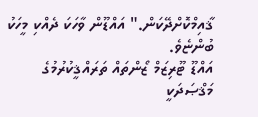ޤާއިމްކޮށްދޭކަން." އައްޑޫން ވާހަކަ ދެއްކި މީހަކު ބުންޏެވެ.
އައްޑޫ ޓޫރިޒަމް ޒޯންތައް ތަރައްޤީކުރުމުގެ މަޤްޞަދަކީ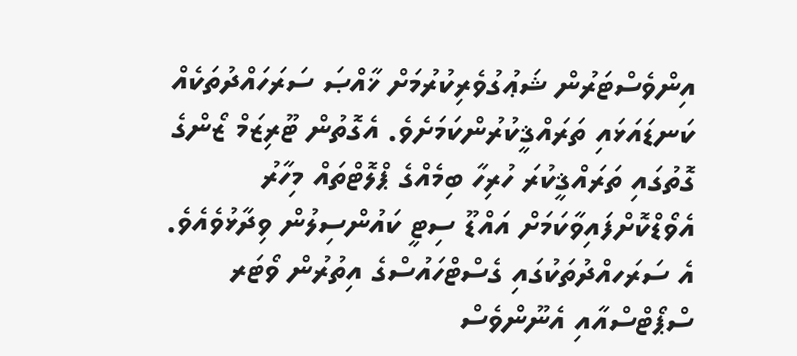އިންވެސްޓަރުން ޝަޢުގުވެރިކުރުމަށް ޚާއްޞަ ސަރަހައްދުތަކެއް ކަނޑައަޅައި ތަރައްޤީކުރުންކަމަށެވެ. އެގޮތުން ޓޫރިޒަމް ޒޯންގެ ގޮތުގައި ތަރައްޤީކުރަ ހުރިހާ ބިމެއްގެ ޕްލޮޓްތައް މިހާރު އެވޯޑްކޮށްފައިވާކަމަށް އައްޑޫ ސިޓީ ކައުންސިލުން ވިދާޅުވެއެވެ. އެ ސަރަހއްދުތަކުގައި ގެސްޓްހައުސްގެ އިތުރުން ވޯޓަރ ސްޕޯޓްސްއާއި އެނޫންވެސް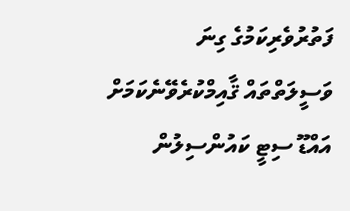ފަތުރުވެރިކަމުގެ ގިނަ ވަސީލަތްތައް ޤާއިމްކުރެވޭނެކަމަށް އައްޑޫ ސިޓީ ކައުންސިލުން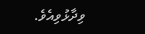ވިދާޅުވިއެވެ.